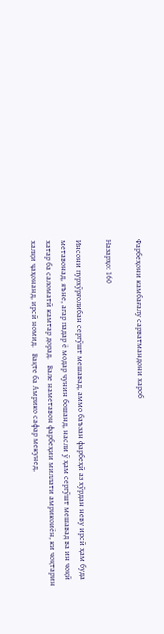Фарбеҳони камбағалу сарватмандони хароб

Назарҳо: 160

Инсони пурхӯрғолибан сергӯшт мешавад, аммо баъзан фарбеҳӣ аз хӯрдан неву ирсӣ ҳам буда метавонад, яъне, агар падар ё модар чунин бошанд, насли ӯ ҳам сергӯшт мешавад ва ин чоқӣ хатар ба саломатӣ камтар дорад.   Вале наметавон фарбеҳии миллати амрикоиён, ки чоқтарин халқи ҷаҳонанд, ирсӣ номид.   Вақте ба Амрико сафар мекунед,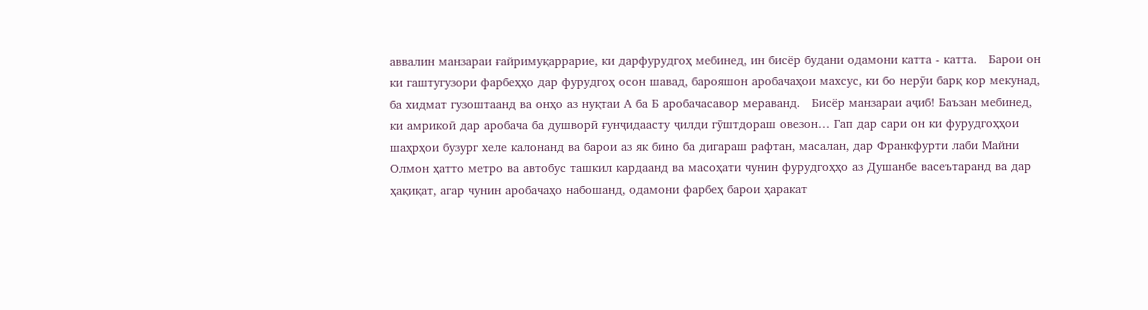аввалин манзараи ғайримуқаррарие, ки дарфурудгоҳ мебинед, ин бисёр будани одамони катта - катта.   Барои он ки гаштугузори фарбеҳҳо дар фурудгоҳ осон шавад, барояшон аробачаҳои махсус, ки бо нерӯи барқ кор мекунад, ба хидмат гузоштаанд ва онҳо аз нуқтаи А ба Б аробачасавор мераванд.   Бисёр манзараи аҷиб! Баъзан мебинед, ки амрикоӣ дар аробача ба душворӣ ғунҷидаасту ҷилди гӯштдораш овезон… Гап дар сари он ки фурудгоҳҳои шаҳрҳои бузург хеле калонанд ва барои аз як бино ба дигараш рафтан, масалан, дар Франкфурти лаби Майни Олмон ҳатто метро ва автобус ташкил кардаанд ва масоҳати чунин фурудгоҳҳо аз Душанбе васеътаранд ва дар ҳақиқат, агар чунин аробачаҳо набошанд, одамони фарбеҳ барои ҳаракат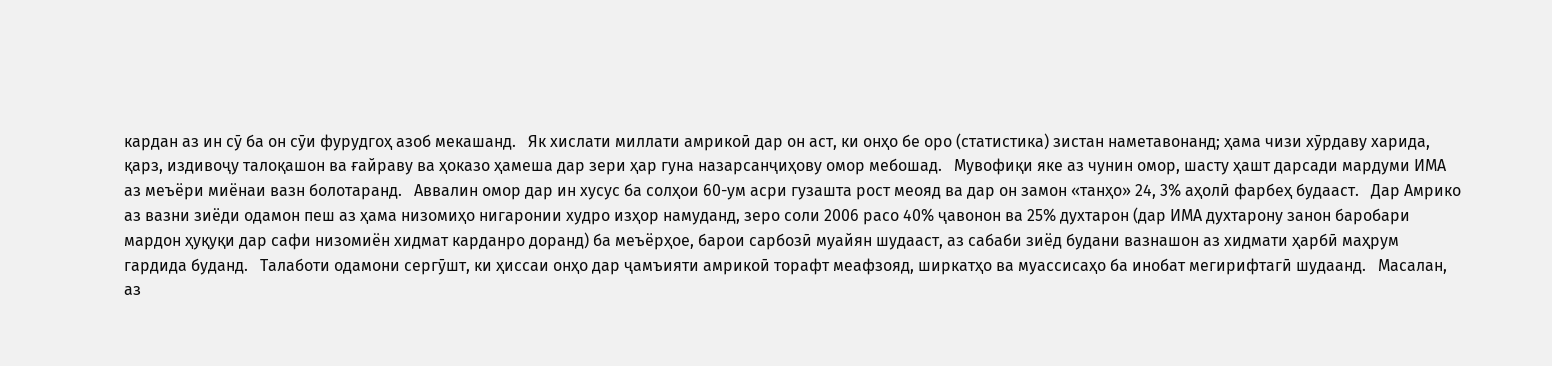кардан аз ин сӯ ба он сӯи фурудгоҳ азоб мекашанд.   Як хислати миллати амрикоӣ дар он аст, ки онҳо бе оро (статистика) зистан наметавонанд; ҳама чизи хӯрдаву харида, қарз, издивоҷу талоқашон ва ғайраву ва ҳоказо ҳамеша дар зери ҳар гуна назарсанҷиҳову омор мебошад.   Мувофиқи яке аз чунин омор, шасту ҳашт дарсади мардуми ИМА аз меъёри миёнаи вазн болотаранд.   Аввалин омор дар ин хусус ба солҳои 60-ум асри гузашта рост меояд ва дар он замон «танҳо» 24, 3% аҳолӣ фарбеҳ будааст.   Дар Амрико аз вазни зиёди одамон пеш аз ҳама низомиҳо нигаронии худро изҳор намуданд, зеро соли 2006 расо 40% ҷавонон ва 25% духтарон (дар ИМА духтарону занон баробари мардон ҳуқуқи дар сафи низомиён хидмат карданро доранд) ба меъёрҳое, барои сарбозӣ муайян шудааст, аз сабаби зиёд будани вазнашон аз хидмати ҳарбӣ маҳрум гардида буданд.   Талаботи одамони сергӯшт, ки ҳиссаи онҳо дар ҷамъияти амрикоӣ торафт меафзояд, ширкатҳо ва муассисаҳо ба инобат мегирифтагӣ шудаанд.   Масалан, аз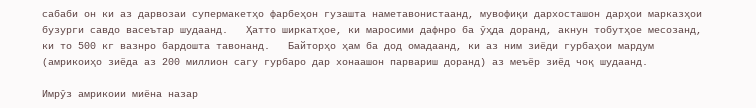сабаби он ки аз дарвозаи супермакетҳо фарбеҳон гузашта наметавонистаанд, мувофиқи дархосташон дарҳои марказҳои бузурги савдо васеътар шудаанд.   Ҳатто ширкатҳое, ки маросими дафнро ба ӯҳда доранд, акнун тобутҳое месозанд, ки то 500 кг вазнро бардошта тавонанд.   Байторҳо ҳам ба дод омадаанд, ки аз ним зиёди гурбаҳои мардум (амрикоиҳо зиёда аз 200 миллион сагу гурбаро дар хонаашон парвариш доранд) аз меъёр зиёд чоқ шудаанд.

Имрӯз амрикоии миёна назар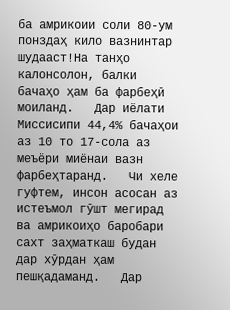ба амрикоии соли 80-ум понздаҳ кило вазнинтар шудааст!На танҳо калонсолон, балки бачаҳо ҳам ба фарбеҳӣ моиланд.   Дар иёлати Миссисипи 44,4% бачаҳои аз 10 то 17-сола аз меъёри миёнаи вазн фарбеҳтаранд.   Чи хеле гуфтем, инсон асосан аз истеъмол гӯшт мегирад ва амрикоиҳо баробари сахт заҳматкаш будан дар хӯрдан ҳам пешқадаманд.   Дар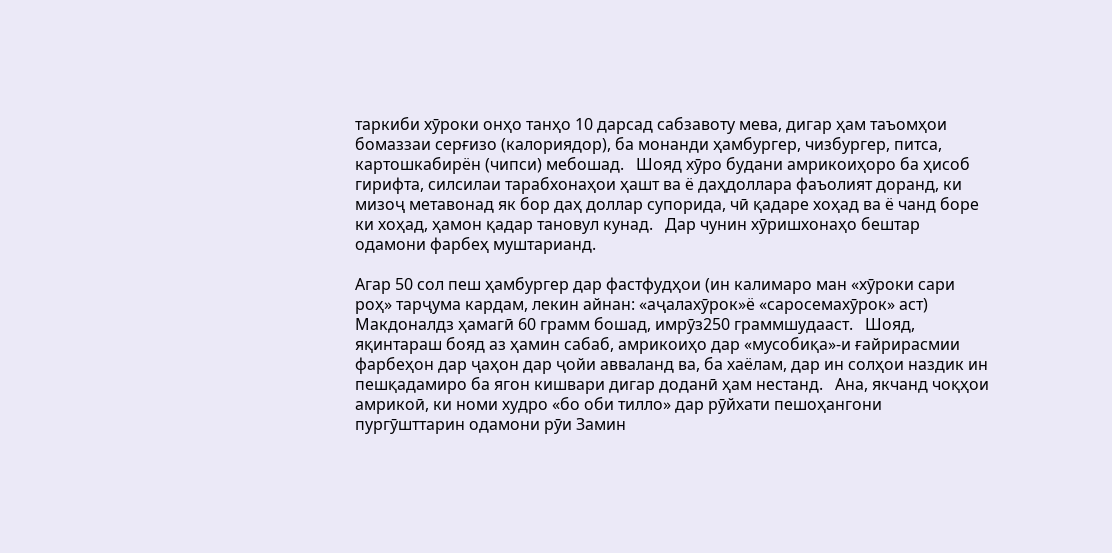таркиби хӯроки онҳо танҳо 10 дарсад сабзавоту мева, дигар ҳам таъомҳои бомаззаи серғизо (калориядор), ба монанди ҳамбургер, чизбургер, питса, картошкабирён (чипси) мебошад.   Шояд хӯро будани амрикоиҳоро ба ҳисоб гирифта, силсилаи тарабхонаҳои ҳашт ва ё даҳдоллара фаъолият доранд, ки мизоҷ метавонад як бор даҳ доллар супорида, чӣ қадаре хоҳад ва ё чанд боре ки хоҳад, ҳамон қадар тановул кунад.   Дар чунин хӯришхонаҳо бештар одамони фарбеҳ муштарианд.

Агар 50 сол пеш ҳамбургер дар фастфудҳои (ин калимаро ман «хӯроки сари роҳ» тарҷума кардам, лекин айнан: «аҷалахӯрок»ё «саросемахӯрок» аст) Макдоналдз ҳамагӣ 60 грамм бошад, имрӯз250 граммшудааст.   Шояд, яқинтараш бояд аз ҳамин сабаб, амрикоиҳо дар «мусобиқа»-и ғайрирасмии фарбеҳон дар ҷаҳон дар ҷойи авваланд ва, ба хаёлам, дар ин солҳои наздик ин пешқадамиро ба ягон кишвари дигар доданӣ ҳам нестанд.   Ана, якчанд чоқҳои амрикоӣ, ки номи худро «бо оби тилло» дар рӯйхати пешоҳангони пургӯшттарин одамони рӯи Замин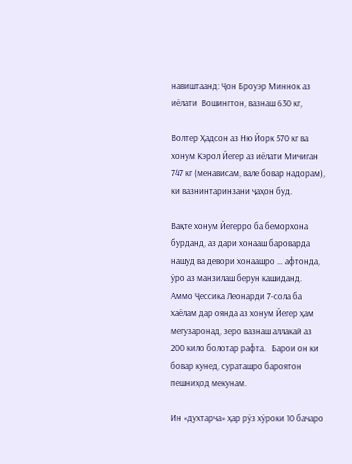навиштаанд: Ҷон Броуэр Миннок аз иёлати  Вошингтон, вазнаш 630 кг,

Волтер Ҳадсон аз Ню Йорк 570 кг ва хонум Кэрол Йегер аз иёлати Мичиган 747 кг (менависам, вале бовар надорам), ки вазнинтаринзани ҷаҳон буд.

Вақте хонум Йегерро ба беморхона бурданд, аз дари хонааш бароварда нашуд ва девори хонаашро … афтонда, ӯро аз манзилаш берун кашиданд.    Аммо Ҷессика Леонарди 7-сола ба хаёлам дар оянда аз хонум Йегер ҳам мегузаронад, зеро вазнаш аллакай аз 200 кило болотар рафта.   Барои он ки бовар кунед, сураташро бароятон пешниҳод мекунам.

Ин «духтарча» ҳар рӯз хӯроки 10 бачаро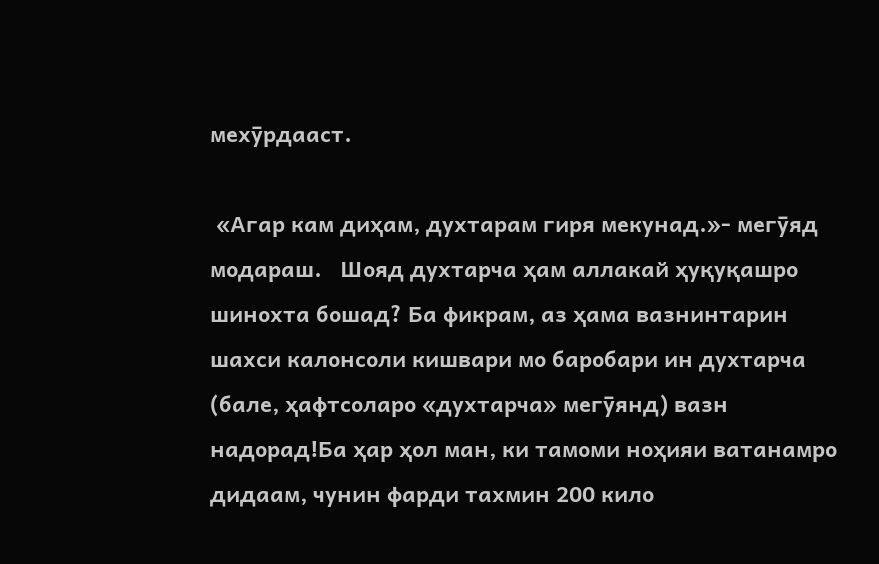мехӯрдааст.

 «Агар кам диҳам, духтарам гиря мекунад.»- мегӯяд модараш.   Шояд духтарча ҳам аллакай ҳуқуқашро шинохта бошад? Ба фикрам, аз ҳама вазнинтарин шахси калонсоли кишвари мо баробари ин духтарча (бале, ҳафтсоларо «духтарча» мегӯянд) вазн надорад!Ба ҳар ҳол ман, ки тамоми ноҳияи ватанамро дидаам, чунин фарди тахмин 200 кило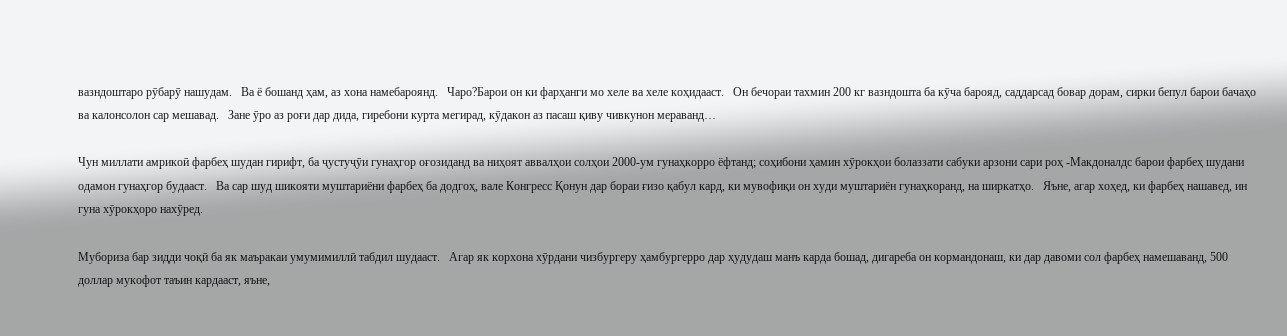вазндоштаро рӯбарӯ нашудам.   Ва ё бошанд ҳам, аз хона намебароянд.   Чаро?Барои он ки фарҳанги мо хеле ва хеле коҳидааст.   Он бечораи тахмин 200 кг вазндошта ба кӯча барояд, саддарсад бовар дорам, сирки бепул барои бачаҳо ва калонсолон сар мешавад.   Зане ӯро аз роғи дар дида, гиребони курта мегирад, кӯдакон аз пасаш қиву чивкунон мераванд…

Чун миллати амрикоӣ фарбеҳ шудан гирифт, ба ҷустуҷӯи гунаҳгор оғозиданд ва ниҳоят аввалҳои солҳои 2000-ум гунаҳкорро ёфтанд; соҳибони ҳамин хӯрокҳои болаззати сабуки арзони сари роҳ -Макдоналдс барои фарбеҳ шудани одамон гунаҳгор будааст.   Ва сар шуд шикояти муштариёни фарбеҳ ба додгоҳ, вале Конгресс Қонун дар бораи ғизо қабул кард, ки мувофиқи он худи муштариён гунаҳкоранд, на ширкатҳо.   Яъне, агар хоҳед, ки фарбеҳ нашавед, ин гуна хӯрокҳоро нахӯред.

Мубориза бар зидди чоқӣ ба як маъракаи умумимиллӣ табдил шудааст.   Агар як корхона хӯрдани чизбургеру ҳамбургерро дар ҳудудаш манъ карда бошад, дигареба он кормандонаш, ки дар давоми сол фарбеҳ намешаванд, 500 доллар мукофот таъин кардааст, яъне,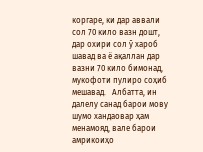коргаре, ки дар аввали сол 70 кило вазн дошт, дар охири сол ӯ хароб шавад ва ё ақаллан дар вазни 70 кило бимонад, мукофоти пулиро соҳиб мешавад.   Албатта, ин далелу санад барои мову шумо хандаовар ҳам менамояд, вале барои амрикоиҳо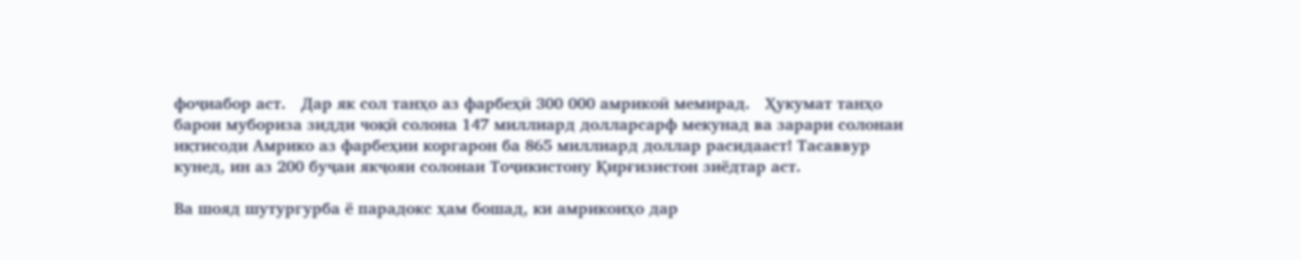фоҷиабор аст.   Дар як сол танҳо аз фарбеҳӣ 300 000 амрикоӣ мемирад.   Ҳукумат танҳо барои мубориза зидди чоқӣ солона 147 миллиард долларсарф мекунад ва зарари солонаи иқтисоди Амрико аз фарбеҳии коргарон ба 865 миллиард доллар расидааст! Тасаввур кунед, ин аз 200 буҷаи якҷояи солонаи Тоҷикистону Қирғизистон зиёдтар аст.

Ва шояд шутургурба ё парадокс ҳам бошад, ки амрикоиҳо дар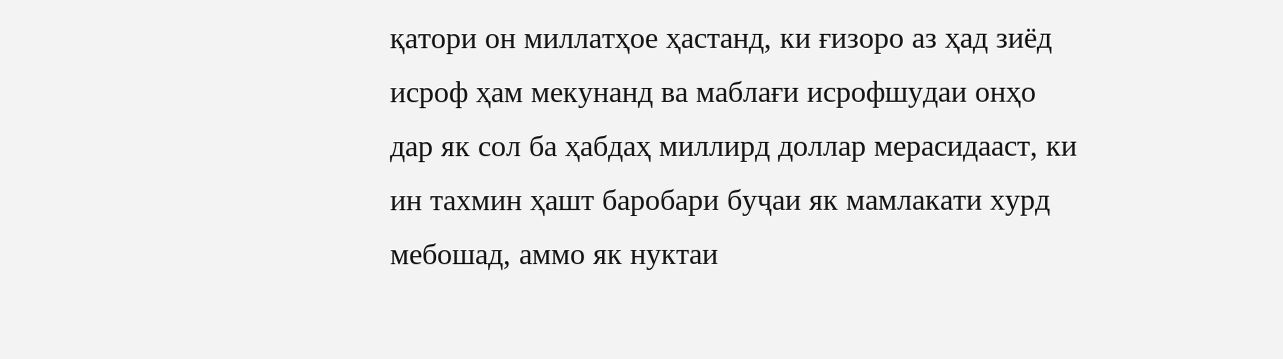қатори он миллатҳое ҳастанд, ки ғизоро аз ҳад зиёд исроф ҳам мекунанд ва маблағи исрофшудаи онҳо дар як сол ба ҳабдаҳ миллирд доллар мерасидааст, ки ин тахмин ҳашт баробари буҷаи як мамлакати хурд мебошад, аммо як нуктаи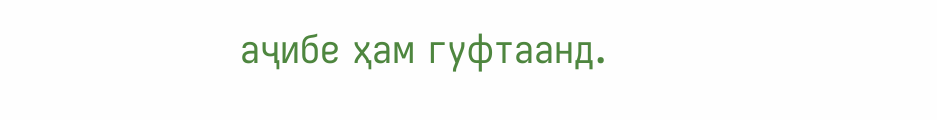аҷибе ҳам гуфтаанд.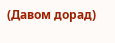(Давом дорад)